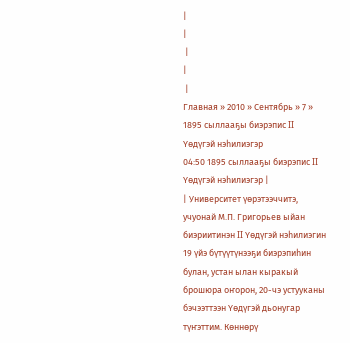|
|
 |
|
 |
Главная » 2010 » Сентябрь » 7 » 1895 сыллааҕы биэрэпис II Үөдүгэй нэһилиэгэр
04:50 1895 сыллааҕы биэрэпис II Үөдүгэй нэһилиэгэр |
| Университет үөрэтээччитэ, учуонай М.П. Григорьев ыйан биэриитинэн II Үөдүгэй нэһилиэгин 19 үйэ бүтүүтүнээҕи биэрэпиһин булан, устан ылан кыракый брошюра оҥорон, 20-чэ устууканы бэчээттээн Үөдүгэй дьонугар түҥэттим. Көннөрү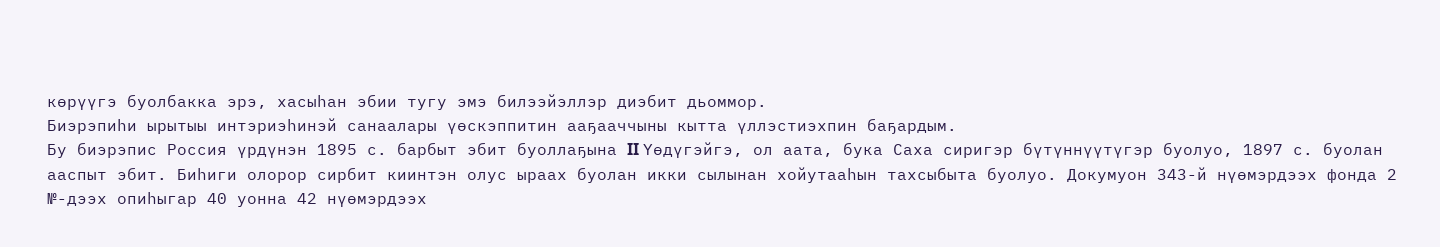көрүүгэ буолбакка эрэ, хасыһан эбии тугу эмэ билээйэллэр диэбит дьоммор.
Биэрэпиһи ырытыы интэриэһинэй санаалары үөскэппитин ааҕааччыны кытта үллэстиэхпин баҕардым.
Бу биэрэпис Россия үрдүнэн 1895 с. барбыт эбит буоллаҕына II Үөдүгэйгэ, ол аата, бука Саха сиригэр бүтүннүүтүгэр буолуо, 1897 с. буолан ааспыт эбит. Биһиги олорор сирбит киинтэн олус ыраах буолан икки сылынан хойутааһын тахсыбыта буолуо. Докумуон 343-й нүөмэрдээх фонда 2 №-дээх опиһыгар 40 уонна 42 нүөмэрдээх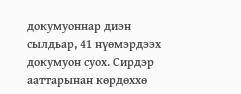докумуоннар диэн сылдьар, 41 нүөмэрдээх докумуон суох. Сирдэр ааттарынан көрдөххө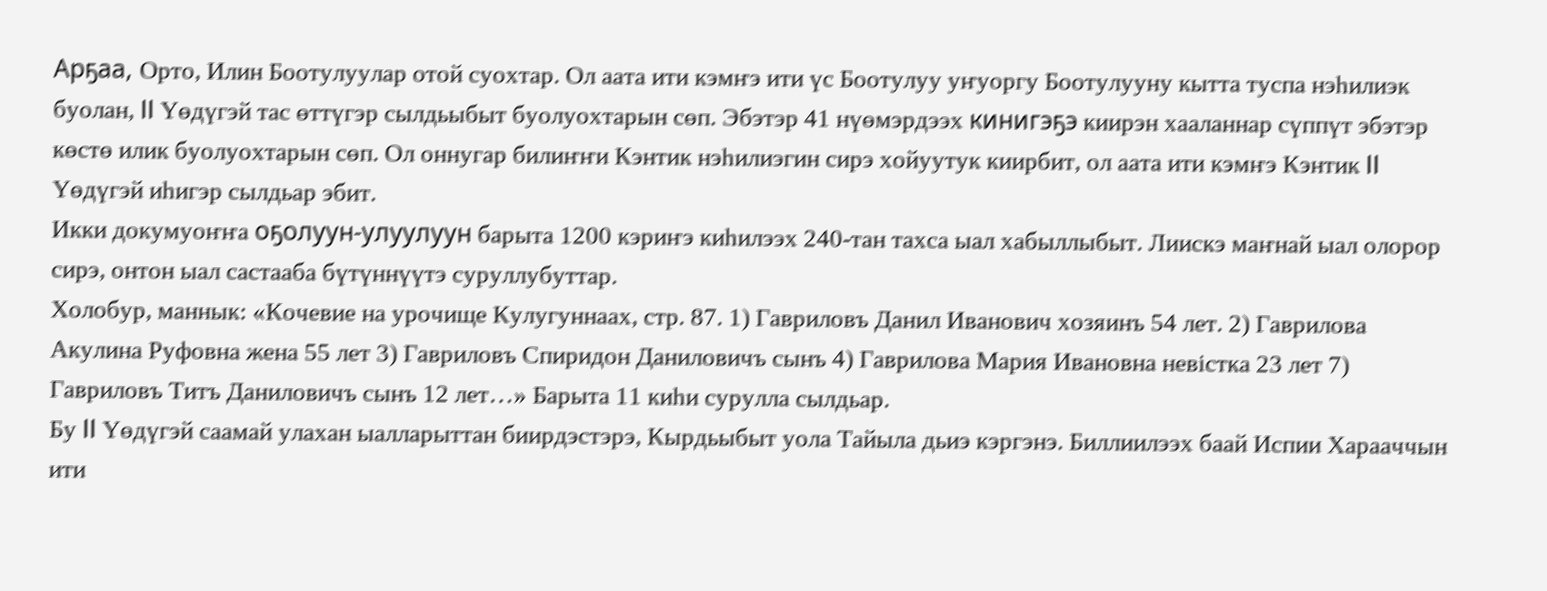Арҕаа, Орто, Илин Боотулуулар отой суохтар. Ол аата ити кэмҥэ ити үс Боотулуу уҥуоргу Боотулууну кытта туспа нэһилиэк буолан, II Үөдүгэй тас өттүгэр сылдьыбыт буолуохтарын сөп. Эбэтэр 41 нүөмэрдээх кинигэҕэ киирэн хааланнар сүппүт эбэтэр көстө илик буолуохтарын сөп. Ол оннугар билиҥҥи Кэнтик нэһилиэгин сирэ хойуутук киирбит, ол аата ити кэмҥэ Кэнтик II Үөдүгэй иһигэр сылдьар эбит.
Икки докумуоҥҥа оҕолуун-улуулуун барыта 1200 кэриҥэ киһилээх 240-тан тахса ыал хабыллыбыт. Лиискэ маҥнай ыал олорор сирэ, онтон ыал састааба бүтүннүүтэ суруллубуттар.
Холобур, маннык: «Кочевие на урочище Кулугуннаах, стр. 87. 1) Гавриловъ Данил Иванович хозяинъ 54 лет. 2) Гаврилова Акулина Руфовна жена 55 лет 3) Гавриловъ Спиридон Даниловичъ сынъ 4) Гаврилова Мария Ивановна невiстка 23 лет 7) Гавриловъ Титъ Даниловичъ сынъ 12 лет…» Барыта 11 киһи сурулла сылдьар.
Бу II Үөдүгэй саамай улахан ыалларыттан биирдэстэрэ, Кырдьыбыт уола Тайыла дьиэ кэргэнэ. Биллиилээх баай Испии Харааччын ити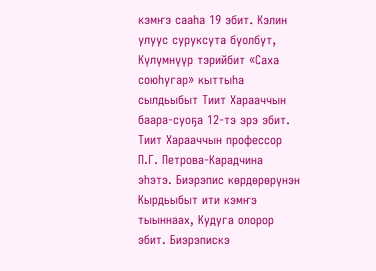кэмҥэ сааһа 19 эбит. Кэлин улуус суруксута буолбут, Күлүмнүүр тэрийбит «Саха союһугар» кыттыһа сылдьыбыт Тиит Харааччын баара-суоҕа 12-тэ эрэ эбит. Тиит Харааччын профессор П.Г. Петрова-Карадчина эһэтэ. Биэрэпис көрдөрөрүнэн Кырдьыбыт ити кэмҥэ тыыннаах, Кудуга олорор эбит. Биэрэпискэ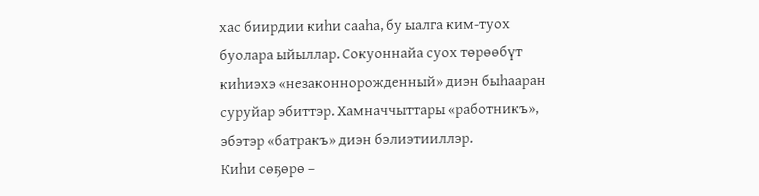хас биирдии киһи сааһа, бу ыалга ким-туох буолара ыйыллар. Сокуоннайа суох төрөөбүт киһиэхэ «незаконнорожденный» диэн быһааран суруйар эбиттэр. Хамначчыттары «работникъ», эбэтэр «батракъ» диэн бэлиэтииллэр.
Киһи сөҕөрө –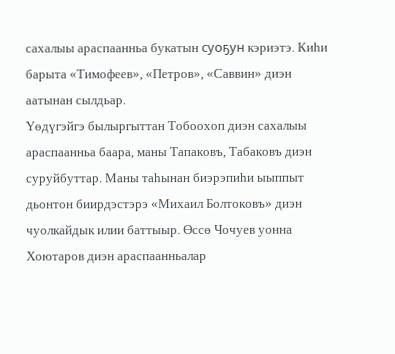сахалыы араспаанньа букатын суоҕун кэриэтэ. Киһи барыта «Тимофеев», «Петров», «Саввин» диэн аатынан сылдьар.
Үөдүгэйгэ былыргыттан Тобоохоп диэн сахалыы араспаанньа баара, маны Тапаковъ, Табаковъ диэн суруйбуттар. Маны таһынан биэрэпиһи ыыппыт дьонтон биирдэстэрэ «Михаил Болтоковъ» диэн чуолкайдык илии баттыыр. Өссө Чочуев уонна Хоютаров диэн араспаанньалар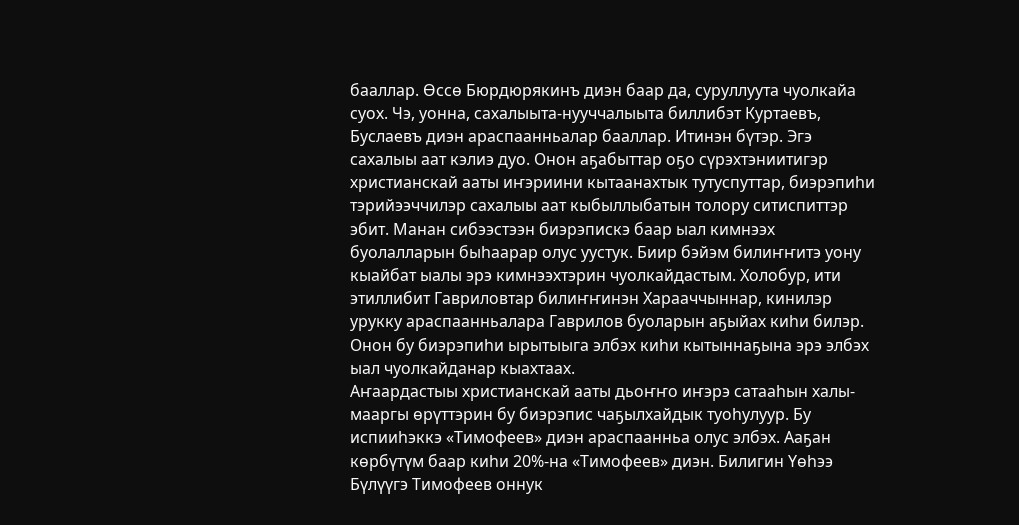бааллар. Өссө Бюрдюрякинъ диэн баар да, суруллуута чуолкайа суох. Чэ, уонна, сахалыыта-нууччалыыта биллибэт Куртаевъ, Буслаевъ диэн араспаанньалар бааллар. Итинэн бүтэр. Эгэ сахалыы аат кэлиэ дуо. Онон аҕабыттар оҕо сүрэхтэниитигэр христианскай ааты иҥэриини кытаанахтык тутуспуттар, биэрэпиһи тэрийээччилэр сахалыы аат кыбыллыбатын толору ситиспиттэр эбит. Манан сибээстээн биэрэпискэ баар ыал кимнээх буолалларын быһаарар олус уустук. Биир бэйэм билиҥҥитэ уону кыайбат ыалы эрэ кимнээхтэрин чуолкайдастым. Холобур, ити этиллибит Гавриловтар билиҥҥинэн Харааччыннар, кинилэр урукку араспаанньалара Гаврилов буоларын аҕыйах киһи билэр. Онон бу биэрэпиһи ырытыыга элбэх киһи кытыннаҕына эрэ элбэх ыал чуолкайданар кыахтаах.
Аҥаардастыы христианскай ааты дьоҥҥо иҥэрэ сатааһын халы-мааргы өрүттэрин бу биэрэпис чаҕылхайдык туоһулуур. Бу испииһэккэ «Тимофеев» диэн араспаанньа олус элбэх. Ааҕан көрбүтүм баар киһи 20%-на «Тимофеев» диэн. Билигин Үөһээ Бүлүүгэ Тимофеев оннук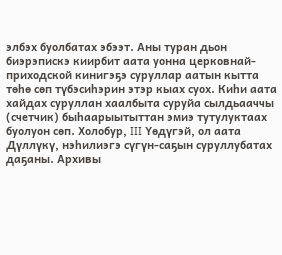элбэх буолбатах эбээт. Аны туран дьон биэрэпискэ киирбит аата уонна церковнай-приходской кинигэҕэ суруллар аатын кытта төһө сөп түбэсиһэрин этэр кыах суох. Киһи аата хайдах суруллан хаалбыта суруйа сылдьааччы (счетчик) быһаарыытыттан эмиэ тутулуктаах буолуон сөп. Холобур, III Үөдүгэй, ол аата Дүллүкү, нэһилиэгэ сүгүн-саҕын суруллубатах даҕаны. Архивы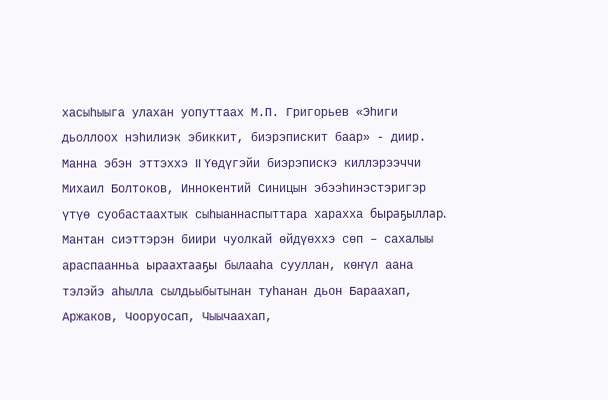хасыһыыга улахан уопуттаах М.П. Григорьев «Эһиги дьоллоох нэһилиэк эбиккит, биэрэпискит баар» - диир. Манна эбэн эттэххэ II Үөдүгэйи биэрэпискэ киллэрээччи Михаил Болтоков, Иннокентий Синицын эбээһинэстэригэр үтүө суобастаахтык сыһыаннаспыттара харахха быраҕыллар.
Мантан сиэттэрэн биири чуолкай өйдүөххэ сөп – сахалыы араспаанньа ыраахтааҕы былааһа сууллан, көҥүл аана тэлэйэ аһылла сылдьыбытынан туһанан дьон Бараахап, Аржаков, Чооруосап, Чыычаахап,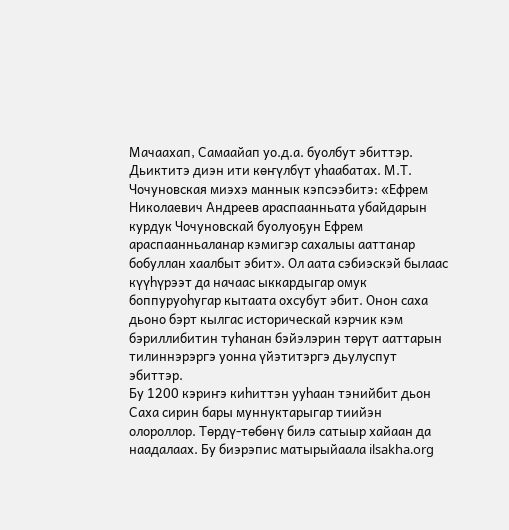Мачаахап, Самаайап уо.д.а. буолбут эбиттэр. Дьиктитэ диэн ити көҥүлбүт уһаабатах. М.Т. Чочуновская миэхэ маннык кэпсээбитэ: «Ефрем Николаевич Андреев араспаанньата убайдарын курдук Чочуновскай буолуоҕун Ефрем араспаанньаланар кэмигэр сахалыы ааттанар бобуллан хаалбыт эбит». Ол аата сэбиэскэй былаас күүһүрээт да начаас ыккардыгар омук боппуруоһугар кытаата охсубут эбит. Онон саха дьоно бэрт кылгас историческай кэрчик кэм бэриллибитин туһанан бэйэлэрин төрүт ааттарын тилиннэрэргэ уонна үйэтитэргэ дьулуспут эбиттэр.
Бу 1200 кэриҥэ киһиттэн ууһаан тэнийбит дьон Саха сирин бары муннуктарыгар тиийэн олороллор. Төрдү-төбөнү билэ сатыыр хайаан да наадалаах. Бу биэрэпис матырыйаала ilsakha.org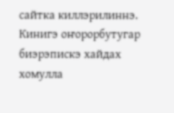сайтка киллэрилиннэ. Кинигэ оҥорорбутугар биэрэпискэ хайдах хомулла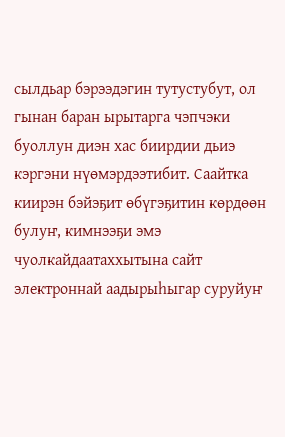сылдьар бэрээдэгин тутустубут, ол гынан баран ырытарга чэпчэки буоллун диэн хас биирдии дьиэ кэргэни нүөмэрдээтибит. Саайтка киирэн бэйэҕит өбүгэҕитин көрдөөн булуҥ, кимнээҕи эмэ чуолкайдаатаххытына сайт электроннай аадырыһыгар суруйуҥ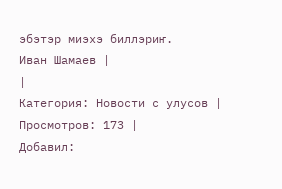эбэтэр миэхэ биллэриҥ.
Иван Шамаев |
|
Категория: Новости с улусов |
Просмотров: 173 |
Добавил: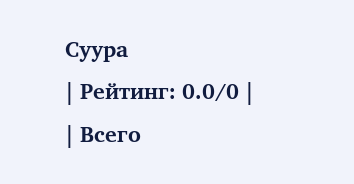Суура
| Рейтинг: 0.0/0 |
| Всего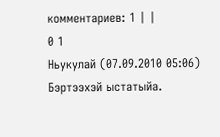комментариев: 1 | |
0 1
Ньукулай (07.09.2010 05:06)
Бэртээхэй ыстатыйа.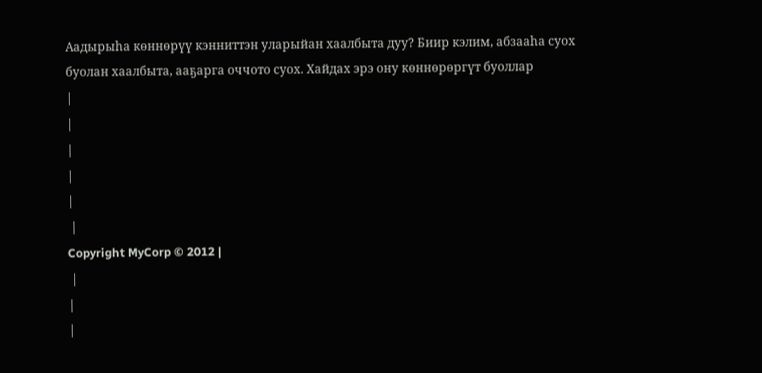Аадырыһа көннөрүү кэнниттэн уларыйан хаалбыта дуу? Биир кэлим, абзааһа суох буолан хаалбыта, ааҕарга оччото суох. Хайдах эрэ ону көннөрөргүт буоллар
|
|
|
|
|
 |
Copyright MyCorp © 2012 |
 |
|
|